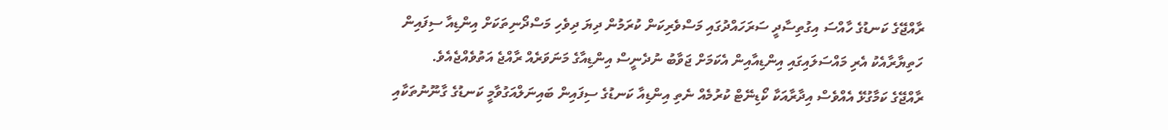ރާއްޖޭގެ ކަނޑުގެ ހާއްސަ އިގުތިސާދީ ސަރަހައްދުގައި މަސްވެރިކަން ކުރަމުން ދިޔަ ދިވެހި މަސްދޯނިތަކަށް އިންޑިއާ ސިފައިން ހަތިޔާރާއެކު އެރި މައްސަލައިގައި އިންޑިއާއިން އެކަމަށް ޖަވާބު ނުދެނީސް އިންޑިއާގެ މަނަވަރެއް ރާއްޖެ އަތުވެއްޖެއެވެ.
ރާއްޖޭގެ ކަމާގުޅޭ އެއްވެސް އިދާރާއަކާ ކޯޑިނޭޓް ކުރުމެއް ނެތި އިންޑިއާ ކަނޑުގެ ސިފައިން ބައިނަލްއަގުވާމީ ކަނޑުގެ ގާނޫނުތަކާއި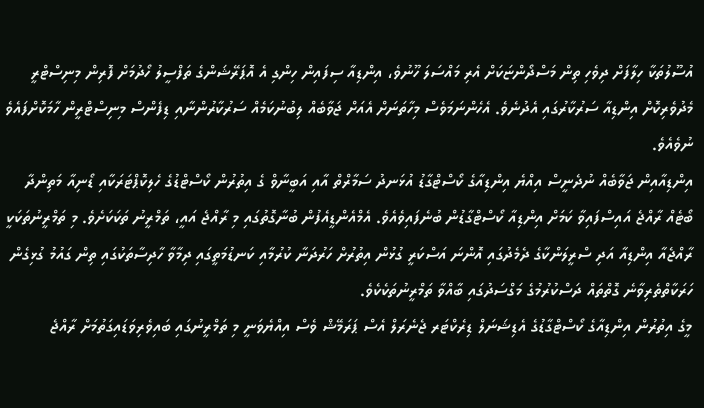އުސޫލުތަކާ ހިލާފަށް ދިވެހި ތިން މަސްދޯންޏަކަށް އެރި މައްސަލަ ހޫނުވެ، އިންޑިއާ ސިފައިން ހިންގި އެ އޮޕަރޭޝަންގެ ތަފްސީލު ހޯދުމަށް ފޮރިން މިނިސްޓްރީ މެދުވެރިކޮށް އިންޑިއާ ސަރުކާރުގައި އެދުނެވެ. އެހެންނަމަވެސް މިހާތަނަށް އެއަށް ޖަވާބެއް ލިބުނުކަމެއް ސަރުކާރުންނާއި ޑިފެންސް މިނިސްޓްރީން ހާމަކޮށްފައެވެ ނުވެއެވެ.
އިންޑިއާއިން ޖަވާބެއް ނުދެނީސް އިއްޔެ އިންޑިއާގެ ކޯސްޓްގާޑު އުޅަނދު ސަމާރްތް އާއި އަބީނާވް ގެ އިތުރުން ކޯސްޓްޑުގެ ހެލިކޮޕްޓަރަކާއި ޑޯނިއާ މަތިންދާ ބޯޓެއް ރާއްޖެ އައިސްފައިވާ ކަމަށް އިންޑިއާ ކޯސްޓްގާޑުން ބުނެފައިވެއެވެ. އެމްއެންޑީއެފުން ބުނާގޮތުގައި މި ރާއްޖެ އައީ، ތަމްރީނު ތަކަކަށެވެ. މި ތަމްރީނުތަކަކީ ރާއްޖެއާ އިންޑިއާ އަދި ސްރީލަންކާގެ ދެމެދުގައި އޮންނަ އަސްކަރީ ގުޅުން އިތުރުށް ހަރުދަނާ ކުރުމާއި ކަނޑުމަތީގައި ދިމާވާ ހާދިސާތަކުގައި ތިން ގައުމު ގުޅިގެން ހަރަކާތްތެރިވާނެ ގޮތްތައް ދަސްކުރުމުގެ މަގްސަދުގައި ބާއްވާ ތަމްރީނުތަކެކެވެ.
މީގެ އިތުރުން އިންޑިއާގެ ކޯސްޓްގާޑުގެ އެޑިޝަނަލް ޑިރެކްޓަރ ޖެނެރަލް އެސް ޕަރަމޭޝް ވެސް އިއްޔެވަނީ މި ތަމްރީނުގައި ބައިވެރިވަޑައިގަތުމަށް ރާއްޖެ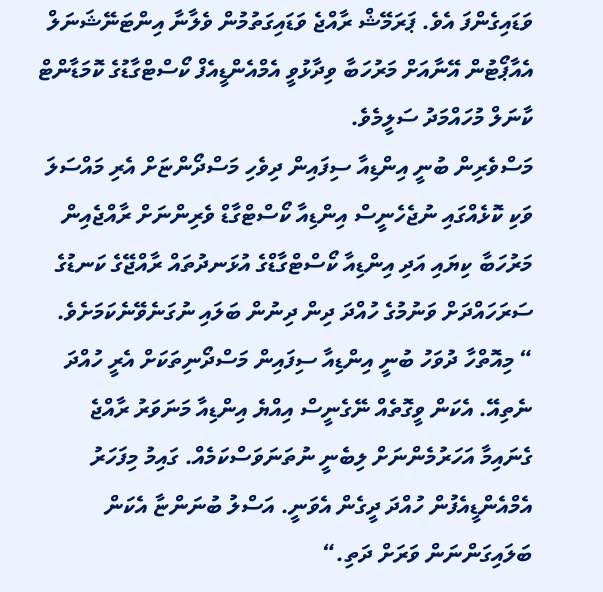ވަޑައިގެންފަ އެވެ. ޕަރަމޭޝް ރާއްޖެ ވަޑައިގަތުމުން ވެލާނާ އިންޓަނޭޝަނަލް އެއާޕޯޓުން އޭނާއަށް މަރުހަބާ ވިދާޅުވީ އެމްއެންޑީއެފް ކޯސްޓްގާޑުގެ ކޮމަޑާންޓް ކާނަލް މުހައްމަދު ސަލީމެވެ.
މަސްވެރިން ބުނީ އިންޑިއާ ސިފައިން ދިވެހި މަސްދޯންޏަށް އެރި މައްސަލަ ވަކި ކޮޅެއްގައި ނުޖެހެނީސް އިންޑިއާ ކޯސްޓްގާޑް ވެރިންނަށް ރާއްޖެއިން މަރުހަބާ ކިޔައި އަދި އިންޑިއާ ކޯސްޓްގާޑްގެ އުޅަނދުތައް ރާއްޖޭގެ ކަނޑުގެ ސަރަހައްދަށް ވަނުމުގެ ހުއްދަ ދިން ދިނުން ބަލައި ނުގަނެވޭނެކަމަށެވެ.
“ މިއޮތްހާ ދުވަހު ބުނީ އިންޑިއާ ސިފައިން މަސްދޯނިތަކަށް އެރީ ހުއްދަ ނެތިއޭ. އެކަން ވީގޮތެއް ނޭގެނީސް އިއްޔެ އިންޑިއާ މަނަވަރު ރާއްޖެ ގެނައިމާ އަހަރުމެންނަށް ލިބެނީ ނުތަނަވަސްކަމެއް. ގައިމު މިފަހަރު އެމްއެންޑީއެފުން ހުއްދަ ދީގެން އެވަނީ. އަސްލު ބުނަންޏާ އެކަން ބަލައިގަންނަން ވަރަށް ދަތި.“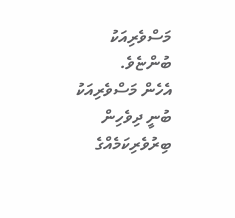މަސްވެރިއަކު ބުންޏެވެ.
އެހެން މަސްވެރިއަކު ބުނީ ދިވެހިން ބިރުވެރިކަމެއްގެ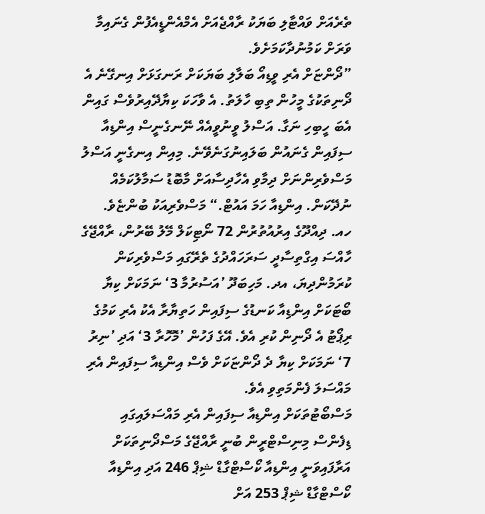ތެރެއަށް ވައްޓާލި ބަޔަކު ރާއްޖެއަށް އެމްއެންޑީއެފުން ގެނައިމާ ވަރަށް ކަމުނުދާކަމަށެވެ.
”ދޯންޏަށް އެރި ވީޑިއޯ ބަލާލި ބަޔަކަށް ރަނގަޅަށް އިނގޭނެ އެ ދޯނިތަކުގެ މީހުން ތިބި ހާލަތު. އެ ވާހަކަ ކިޔާދޭއިރުވެސް ގައިން އެބަ ހީބިހި ނަގާ. އަސްލު ވީނުވީއެއް ނޭނގެނީސް އިންޑިއާ ސިފައިން ގެނައުން ބަލައިނުގަނެވޭނެ. މިއިން އިނގެނީ އަސްލު މަސްވެރިންނަށް ދިމާވި އެހާދިސާއަށް މާބޮޑު ސަމާލުކަމެއް ނުދޭކަން. އިންޑިއާ ހަމަ އައުޓް.“ މަސްވެރިއަކު ބުންޏެވެ.
ހއ. ދިއްދޫގެ އިރުއުތުރުން 72 ނޯޓިކަލް މޭލު ބޭރުން، ރާއްޖޭގެ ހާއްސަ އިގްތިސާދީ ސަރަހައްދުގެ ތެރޭގައި މަސްވެރިކަން ކުރަމުންދިޔަ، އދ. މަހިބަދޫ ’އަސުރުމާ 3‘ ނަމަކަށް ކިޔާ ބޯޓަކަށް އިންޑިއާ ކަނޑުގެ ސިފައިން ހަތިޔާރާ އެކު އެރި ކަމުގެ ރިޕޯޓު އެ ދޯނިން ކުރި އެވެ. އޭގެ ފަހުން ’މޮހޮރާ 3‘ އަދި ’ނިރު 7‘ ނަމަކަށް ކިޔާ ދެ ދޯންޏަކަށް ވެސް އިންޑިއާ ސިފައިން އެރި މައްސަލަ ފެންމަތިވި އެވެ.
މަސްބޯޓުތަކަށް އިންޑިއާ ސިފައިން އެރި މައްސަލައިގައި ޑިފެންސް މިނިސްޓްރީން ބުނީ ރާއްޖޭގެ މަސްދޯނިތަކަށް އަރާފައިވަނީ އިންޑިއާ ކޯސްޓްގާޑް ޝިޕް 246 އަދި އިންޑިއާ ކޯސްޓްގާޑް ޝިޕް 253 އަށް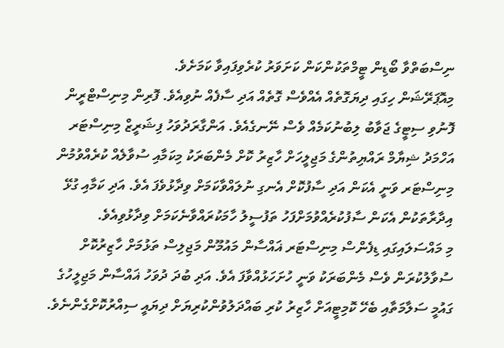ނިސްބަތްވާ ބޯޑިން ޓީމްތަކުންކަން ކަށަވަރު ކުރެވިފައިވާ ކަމަށެވެ.
މިއޮޕަރޭޝަން ހިގައި ދިޔަގޮތެއް އެއްވެސް ގޮތެއް އަދި ސާފެއް ނުވިއެވެ. ފޮރިން މިނިސްޓްރީން ފޮނުވި ސިޓީގެ ޖަވާބު ލިބުނުކަމެއް ވެސް ނޭނގެއެވެ. އަންގާރަދުވަހު ފިޝަރީޒް މިނިސްޓަރ އަހްމަދު ޝިޔާމް ރައްޔިތުންގެ މަޖިލީހަށް ހާޒިރު ކޮށް މެންބަރަކު މިކަމާއި ސުވާލެއް ކުރެއްވުމުން މިނިސްޓަރ ވަނީ އެކަން އަދި ސާފުކޮށް އެނގި ނުލައްވާކަމަށް ވިދާޅުވެފަ އެވެ. އަދި ކަމާއި ގުޅޭ އިދާރާތަކުން އެކަން ސާފުކުރެއްވުމަށްފަހު ތަފުސީލު ހާމަކުރައްވާނެކަމަށް ވިދާޅުވިއެވެ.
މި މައްސަލައިގައި ޑިފެންސް މިނިސްޓަރ ޣައްސާން މައުމޫން މަޖިލިސް ތަޅުމަށް ހާޒިރުކޮށް ސުވާލުކުރަން ވެސް މެންބަރަކު ވަނީ ހުށަހަޅުއްވާފަ އެވެ. އަދި ބުދަ ދުވަހު ޣައްސާން މަޖިލީހުގެ ގައުމީ ސަލާމަތާއި ބެހޭ ކޮމިޓީއަށް ހާޒިރު ކުރި ބައްދަލުވުންކުރިޔަށް ދިޔައީ ސިއްރުކޮށްގެންނެވެ.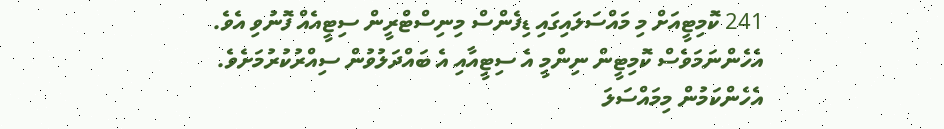241 ކޮމިޓީއަށް މި މައްސަލައިގައި ޑިފެންސް މިނިސްޓްރީން ސިޓީއެއް ފޮނުވި އެވެ. އެހެންނަމަވެސް ކޮމިޓީން ނިންމީ އެ ސިޓީއާއި އެ ބައްދަލުވުން ސިއްރުކުރުމަށެވެ. އެހެންކަމުން މިމައްސަލަ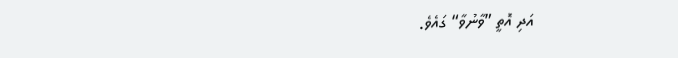އަދި އޮތީ ”ވާނުވާ“ ގައެވެ.